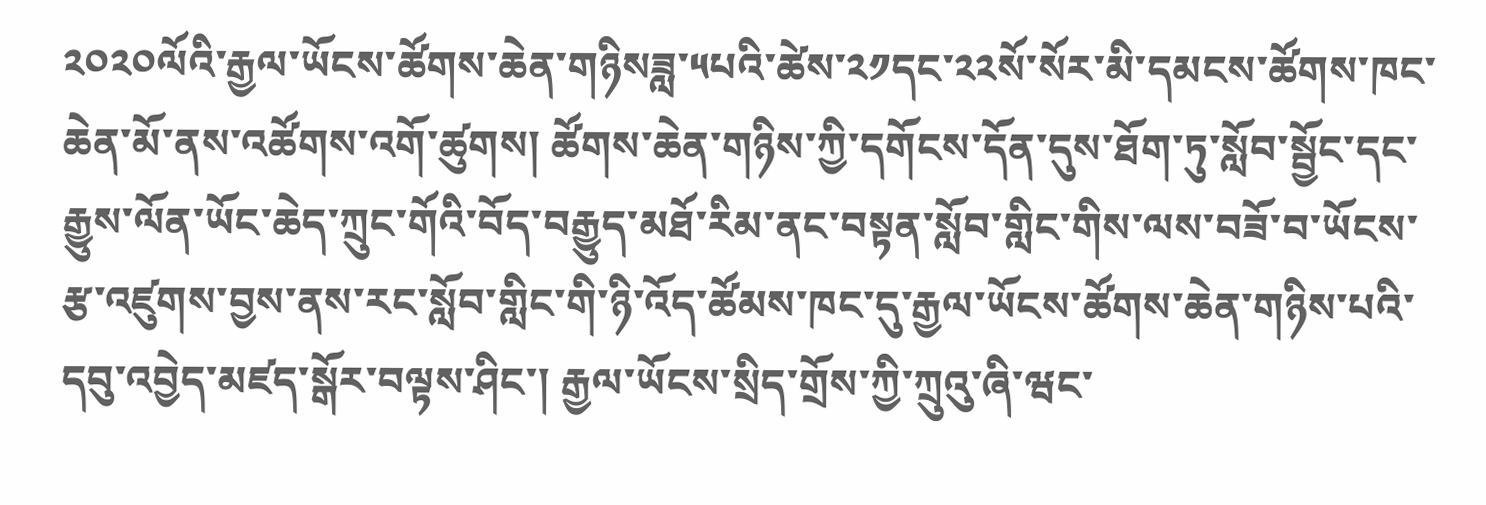༢༠༢༠ལོའི་རྒྱལ་ཡོངས་ཚོགས་ཆེན་གཉིསཟླ་༥པའི་ཚེས་༢༡དང་༢༢སོ་སོར་མི་དམངས་ཚོགས་ཁང་ཆེན་མོ་ནས་འཚོགས་འགོ་ཚུགས། ཚོགས་ཆེན་གཉིས་ཀྱི་དགོངས་དོན་དུས་ཐོག་ཏུ་སློབ་སྦྱོང་དང་རྒྱུས་ལོན་ཡོང་ཆེད་ཀྲུང་གོའི་བོད་བརྒྱུད་མཐོ་རིམ་ནང་བསྟན་སློབ་གླིང་གིས་ལས་བཟོ་བ་ཡོངས་རྩ་འཛུགས་བྱས་ནས་རང་སློབ་གླིང་གི་ཉི་འོད་ཚོམས་ཁང་དུ་རྒྱལ་ཡོངས་ཚོགས་ཆེན་གཉིས་པའི་དབུ་འབྱེད་མཛད་སྒོར་བལྟས་ཤིང་། རྒྱལ་ཡོངས་སྲིད་གྲོས་ཀྱི་ཀྲུའུ་ཞི་ཝང་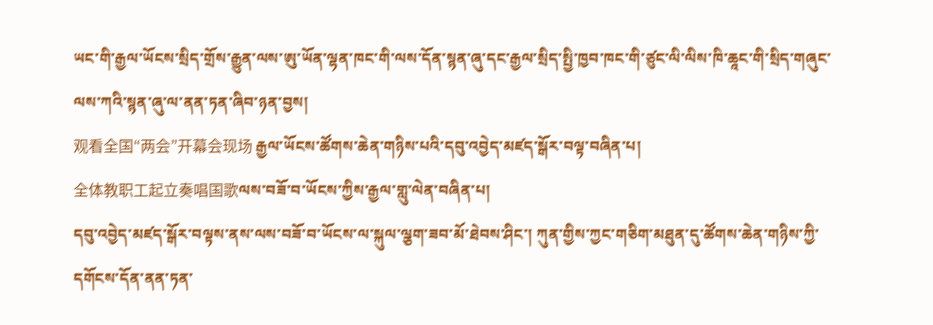ཡང་གི་རྒྱལ་ཡོངས་སྲིད་གྲོས་རྒྱུན་ལས་ཨུ་ཡོན་ལྷན་ཁང་གི་ལས་དོན་སྙན་ཞུ་དང་རྒྱལ་སྲིད་སྤྱི་ཁྱབ་ཁང་གི་ཙུང་ལི་ལིས་ཁི་ཆཱང་གི་སྲིད་གཞུང་ལས་ཀའི་སྙན་ཞུ་ལ་ནན་ཏན་ཞིབ་ཉན་བྱས།
观看全国“两会”开幕会现场 རྒྱལ་ཡོངས་ཚོགས་ཆེན་གཉིས་པའི་དབུ་འབྱེད་མཛད་སྒོར་བལྟ་བཞིན་པ།
全体教职工起立奏唱国歌ལས་བཟོ་བ་ཡོངས་ཀྱིས་རྒྱལ་གླུ་ལེན་བཞིན་པ།
དབུ་འབྱེད་མཛད་སྒོར་བལྟས་ནས་ལས་བཟོ་བ་ཡོངས་ལ་སྐུལ་ལྕག་ཟབ་མོ་ཐེབས་ཤིང་། ཀུན་གྱིས་ཀྱང་གཅིག་མཐུན་དུ་ཚོགས་ཆེན་གཉིས་ཀྱི་དགོངས་དོན་ནན་ཏན་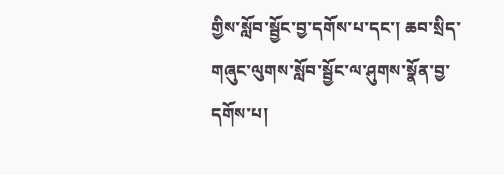གྱིས་སློབ་སྦྱོང་བྱ་དགོས་པ་དང་། ཆབ་སྲིད་གཞུང་ལུགས་སློབ་སྦྱོང་ལ་ཤུགས་སྣོན་བྱ་དགོས་པ།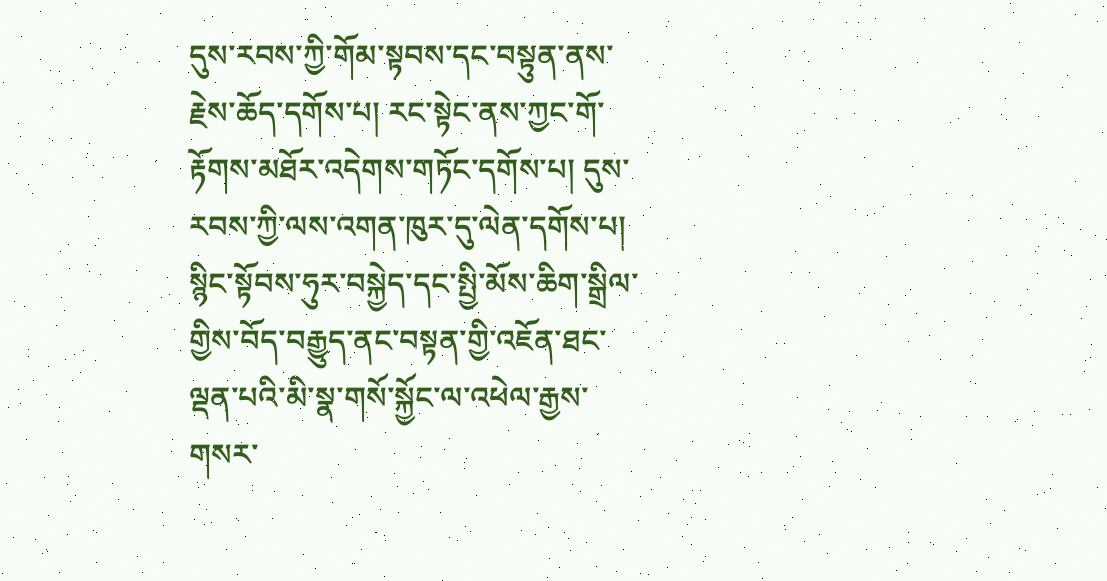དུས་རབས་ཀྱི་གོམ་སྟབས་དང་བསྟུན་ནས་རྗེས་ཆོད་དགོས་པ། རང་སྟེང་ནས་ཀྱང་གོ་རྟོགས་མཐོར་འདེགས་གཏོང་དགོས་པ། དུས་རབས་ཀྱི་ལས་འགན་ཁུར་དུ་ལེན་དགོས་པ། སྙིང་སྟོབས་ཧུར་བསྐྱེད་དང་སྤྱི་མོས་ཆིག་སྒྲིལ་གྱིས་བོད་བརྒྱུད་ནང་བསྟན་གྱི་འཇོན་ཐང་ལྡན་པའི་མི་སྣ་གསོ་སྐྱོང་ལ་འཕེལ་རྒྱས་གསར་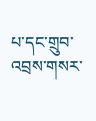པ་དང་གྲུབ་འབྲས་གསར་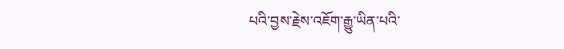པའི་བྱས་རྗེས་འཇོག་རྒྱུ་ཡིན་པའི་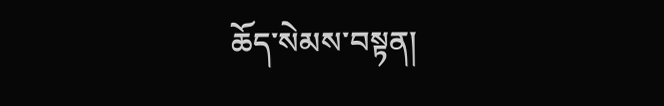ཆོད་སེམས་བསྟན།